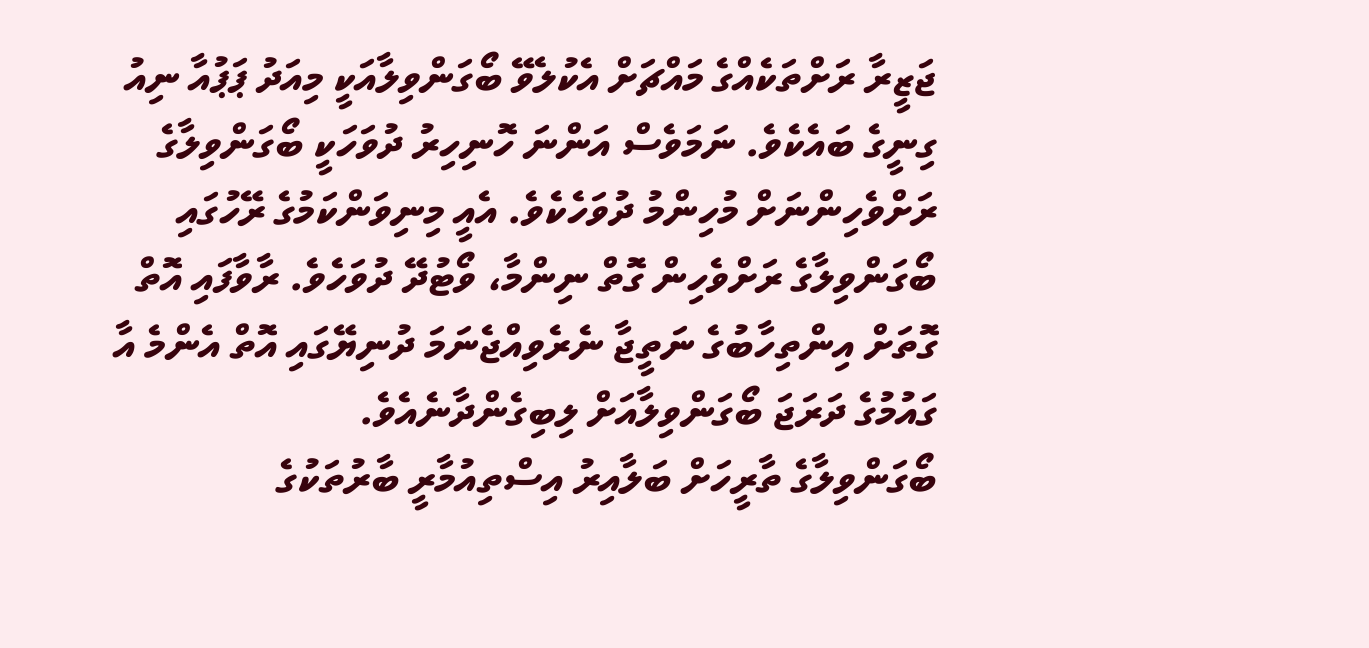ޖަޒީރާ ރަށްތަކެއްގެ މައްޗަށް އެކުލެވޭ ބޯގަންވިލާއަކީ މިއަދު ޕަޕުއާ ނިއު ގިނީގެ ބައެކެވެ. ނަމަވެސް އަންނަ ހޮނިހިރު ދުވަހަކީ ބޯގަންވިލާގެ ރަށްވެހިންނަށް މުހިންމު ދުވަހެކެވެ. އެއީ މިނިވަންކަމުގެ ރޭހުގައި ބޯގަންވިލާގެ ރަށްވެހިން ގޮތް ނިންމާ، ވޯޓުދޭ ދުވަހެވެ. ރާވާފައި އޮތް ގޮތަށް އިންތިހާބުގެ ނަތީޖާ ނެރެވިއްޖެނަމަ ދުނިޔޭގައި އޮތް އެންމެ އާ ގައުމުގެ ދަރަޖަ ބޯގަންވިލާއަށް ލިބިގެންދާނެއެވެ.
ބޯގަންވިލާގެ ތާރީހަށް ބަލާއިރު އިސްތިއުމާރީ ބާރުތަކުގެ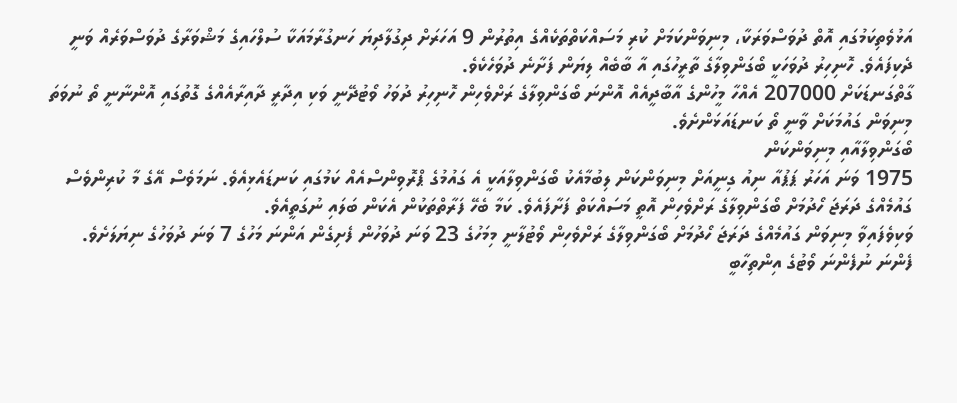އަޅުވެތިކަމުގައި އޮތް ދުވަސްވަރަކާ، މިނިވަންކަމަށް ކުރި މަސައްކަތްތަކެއްގެ އިތުރުން 9 އަހަރަށް ދިގުލާދިޔަ ހަނގުރާމައަކާ ސުލްހައިގެ މަޝްވަރާގެ ދުވަސްވަރެއް ވަނީ ދެކިފައެވެ. ހޮނިހިރު ދުވަހަކީ ބޯގަންވިލާގެ ތާރީހުގައި އާ ބާބެއް ލިޔަން ފަށާނެ ދުވަހެކެވެ.
ގާތްގަނޑަކަށް 207000 އެއްހާ މީހުންގެ އާބާދީއެއް އޮންނަ ބޯގަންވިލާގެ ރަށްވެހިން ހޮނިހިރު ދުވަހު ވޯޓުދޭނީ ވަކި އިދާރީ ދާއިރާއެއްގެ ގޮތުގައި އޮންނާނީ ތޯ ނުވަތަ މިނިވަން ގައުމަކަށް ވާނީ ތޯ ކަނޑައަޅަންށެވެ.
ބޯގަންވިލާއާއި މިނިވަންކަން
1975 ވަނަ އަހަރު ޕަޕުއާ ނިއު ގިނީއަށް މިނިވަންކަން ލިބުމާއެކު ބޯގަންވިލާއަކީ އެ ގައުމުގެ ޕްރޮވިންސްއެއް ކަމުގައި ކަނޑައެޅިއެވެ. ނަމަވެސް އޭގެ މާ ކުރިންވެސް ގައުމެއްގެ ދަރަޖަ ހޯދުމަށް ބޯގަންވިލާގެ ރަށްވެހިން އޮތީ މަސައްކަތް ފަށާފައެވެ. ކަމާ ބެހޭ ފަރާތްތަކުން އެކަން ބަލައި ނުގަތީއެވެ.
ވަކިވެފައިވާ މިނިވަން ގައުމެއްގެ ދަރަޖަ ހޯދުމަށް ބޯގަންވިލާގެ ރަށްވެހިން ވޯޓުލާނީ މިމަހުގެ 23 ވަނަ ދުވަހުން ފެށިގެން އަންނަ މަހުގެ 7 ވަނަ ދުވަހުގެ ނިޔަލަށެވެ. ފެންނަ ނުފެންނަ ވޯޓުގެ އިންތިހާބީ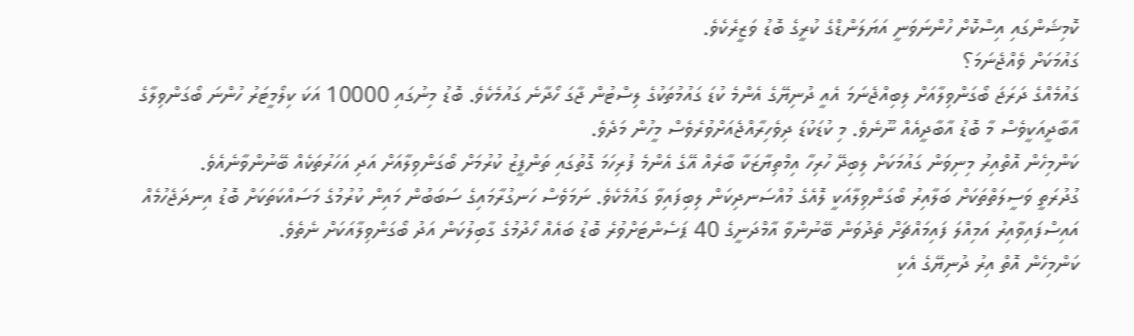ކޮމިޝަންގައި އިސްކޮށް ހުންނަވަނީ އަޔަލަންޑްގެ ކުރީގެ ބޮޑު ވަޒީރެކެވެ.
ގައުމަކަށް ވެއްޖެނަމަ؟
ގައުމެއްގެ ދަރަޖަ ބޯގަންވިލާއަށް ލިބިއްޖެނަމަ އެއީ ދުނިޔޭގެ އެންމެ ކުޑަ ގައުމުތަކުގެ ލިސްޓުން ޖާގަ ހޯދާނެ ގައުމެކެވެ. ބޮޑު މިނުގައި 10000 އަކަ ކިލޯމީޓަރު ހުންނަ ބޯގަންވިލާގެ އާބާދީއަކީވެސް މާ ބޮޑު އާބާދީއެއް ނޫނެވެ. މި ކުޑަކުޑަ ދިވެހިރާއްޖެއަށްވުރެވެސް މީހުން މަދެވެ.
ކަންމިހެން އޮތްއިރު މިނިވަން ގައުމަކަށް ލިބިދޭ ހުރިހާ އިމްތިޔާޒަކާ ބާރެއް އޭގެ އެންމެ ފުރިހަމަ ގޮތުގައި ތަންފީޒު ކުރުމަށް ބޯގަންވިލާއަށް އަދި އަހަރުތަކެއް ބޭނުންވާނެއެވެ.
ގުދުރަތީ ވަސީލަތްތަކަށް ބަލާއިރު ބޯގަންވިލާއަކީ ލޮއެގެ މުއްސަނދިކަން ލިބިފައިވާ ގައުމެކެވެ. ނަމަވެސް ހަނގުރާމައިގެ ސަބަބުން މައިން ކުރުމުގެ މަސައްކަތަކަށް ބޮޑު އިނދަޖެހުމެއް އައިސްފައިވާއިރު އަމިއްލަ ފައިމައްޗަށް ތެދުވަން ބޭނުންވާ އާމްދަނީގެ 40 ޕަސެންޓަށްވުރެ ބޮޑު ބައެއް ހޯދުމުގެ ގާބިލުކަން އަދު ބޯގަންވިލާއަކަށް ނެތެވެ.
ކަންމިހެން އޮތް އިރު ދުނިޔޭގެ އެކި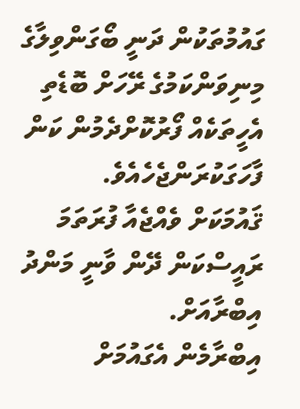ގައުމުތަކުން ދަނީ ބޯގަންވިލާގެ މިނިވަންކަމުގެ ރޭހަށް ބޮޑެތި އެހީތަކެއް ފޯރުކޮށްދެމުން ކަން ފާހަގަކުރަންޖެހެއެވެ.
ޤައުމަކަށް ވެއްޖެއާ ފުރަތަމަ ރައީސްކަން ދޭން ވާނީ މަންދު އިބްރާއަށް.
އިބްރާމެން އެގައުމަށް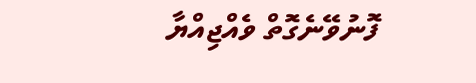ފޮނުވޭނެގޮތް ވެއްޖިއްޔާ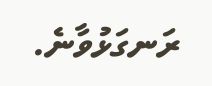ރަނގަޅުވާނެ.